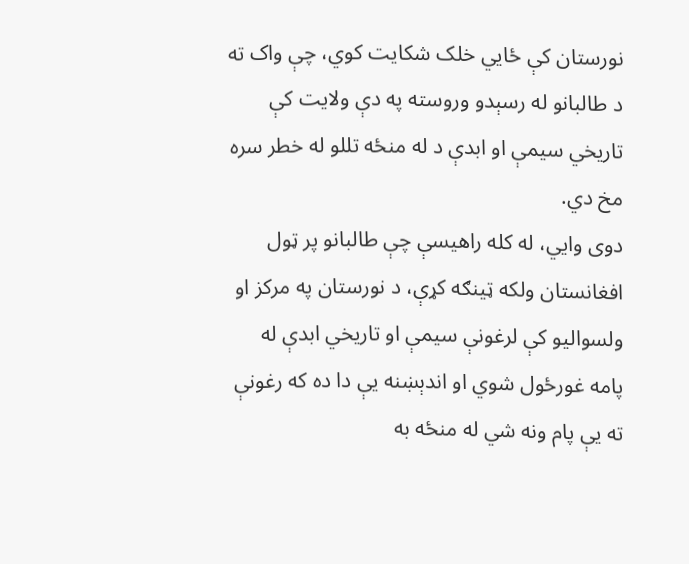نورستان کې ځايي خلک شکایت کوي، چې واک ته د طالبانو له رسېدو وروسته په دې ولایت کې تاریخي سیمې او ابدې د له منځه تللو له خطر سره مخ دي.
دوی وايي، له کله راهیسې چې طالبانو پر ټول افغانستان ولکه ټینګه کړې، د نورستان په مرکز او ولسوالیو کې لرغونې سیمې او تاریخي ابدې له پامه غورځول شوي او اندېښنه یې دا ده که رغونې ته یې پام ونه شي له منځه به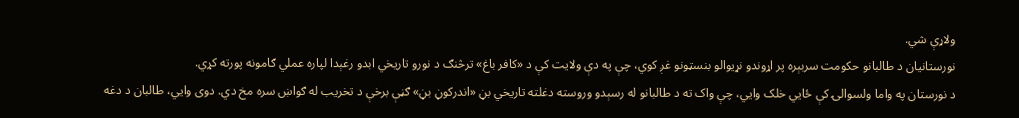ولاړې شي.
نورستانیان د طالبانو حکومت سربېره پر اړوندو نړیوالو بنسټونو غږ کوي، چې په دې ولایت کې د «کافر باغ» ترڅنګ د نورو تاریخي ابدو رغېدا لپاره عملي ګامونه پورته کړي.
د نورستان په واما ولسوالۍ کې ځايي خلک وایي، چې واک ته د طالبانو له رسېدو وروسته دغلته تاریخي بڼ «اندرکوڼ بڼ» ګڼې برخې د تخریب له ګواښ سره مخ دي. دوی وايي، طالبان د دغه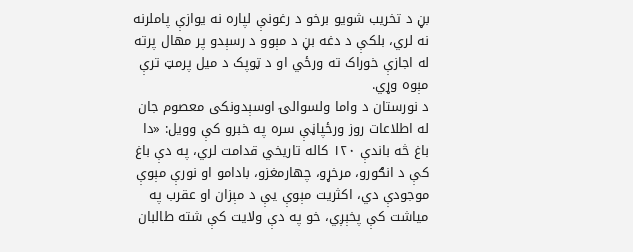بڼ د تخریب شویو برخو د رغونې لپاره نه یوازې پاملرنه نه لري، بلکې د دغه بڼ د مېوو د رسېدو پر مهال پرته له اجازې خوراک ته ورځي او د ټوپک د میل پرمټ ترې مېوه وړي.
د نورستان د واما ولسوالۍ اوسېدونکی معصوم جان له اطلاعات روز ورځپاڼې سره په خبرو کې وویل: «دا باغ څه باندې ۱۲۰ کاله تاریخي قدامت لري، په دې باغ کې د انګورو، مرخړو، چهارمغزو، بادامو او نورې مېوې موجودې دي، اکثریت مېوې یې د مېزان او عقرب په میاشت کې پخېږي، خو په دې ولایت کې شته طالبان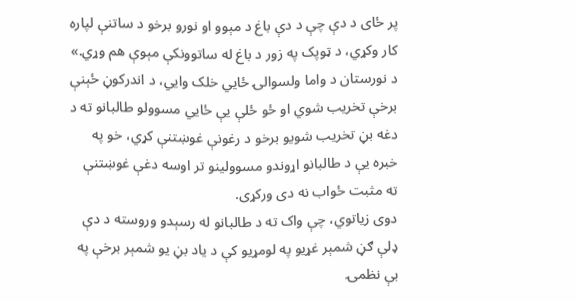پر ځای د دې چې د دې باغ د مېوو او نورو برخو د ساتنې لپاره کار وکړي، د ټوپک په زور د باغ له ساتوونکې مېوې هم وړي.»
د نورستان د واما ولسوالۍ ځايي خلک وايي، د اندرکوڼ ځېنې برخې تخریب شوي او ځو ځلې یې ځايي مسوولو طالبانو ته د دغه بڼ تخریب شویو برخو د رغونې غوښتنې کړي، خو په خبره یې د طالبانو اړوندو مسوولینو تر اوسه دغې غوښتنې ته مثبت ځواب نه دی ورکړی.
دوی زیاتوي، چې واک ته د طالبانو له رسېدو وروسته د دې ډلې ګڼ شمېر غړیو په لومړیو کې د یاد بڼ یو شمېر برخې په بې نظمۍ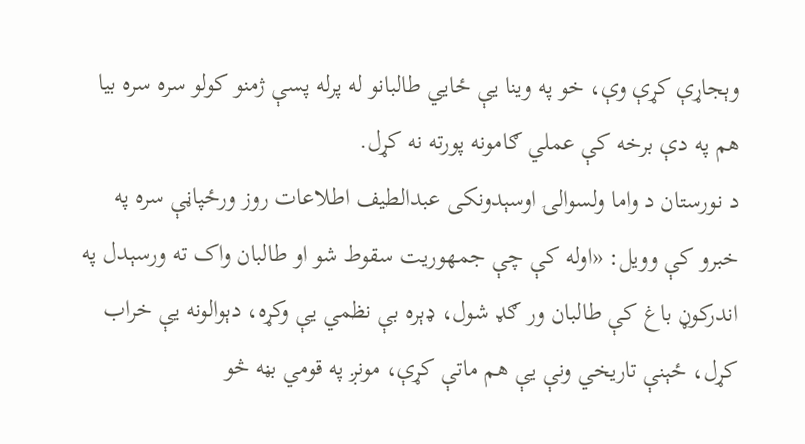وېجاړې کړې وې، خو په وینا یې ځايي طالبانو له پرله پسې ژمنو کولو سره سره بیا هم په دې برخه کې عملي ګامونه پورته نه کړل.
د نورستان د واما ولسوالۍ اوسېدونکی عبدالطیف اطلاعات روز ورځپاڼې سره په خبرو کې وویل: «اوله کې چې جمهوریت سقوط شو او طالبان واک ته ورسېدل په اندرکوڼ باغ کې طالبان ور ګډ شول، ډېره بې نظمي یې وکړه، دېوالونه یې خراب کړل، ځېنې تاریخي ونې یې هم ماتې کړې، مونږ په قومي بڼه څو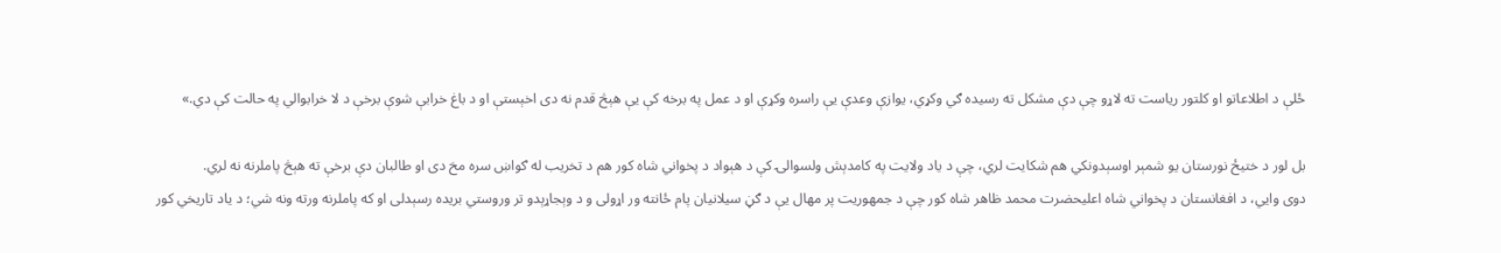ځلې د اطلاعاتو او کلتور ریاست ته لاړو چې دې مشکل ته رسیده ګي وکړي، یوازې وعدې یې راسره وکړې او د عمل په برخه کې یې هېڅ قدم نه دی اخېستې او د باغ خرابې شوې برخې د لا خرابوالي په حالت کې دي.»

بل لور د ختیځ نورستان یو شمېر اوسېدونکي هم شکایت لري، چې د یاد ولایت په کامدېش ولسوالۍ کې د هېواد د پخواني شاه کور هم د تخریب له ګواښ سره مخ دی او طالبان دې برخې ته هېڅ پاملرنه نه لري.
دوی وايي، د افغانستان د پخواني شاه اعلیحضرت محمد ظاهر شاه کور چې د جمهوریت پر مهال یې د ګڼ سیلانیان پام ځانته ور اړولی و د وېجاړېدو تر وروستي بریده رسېدلی او که پاملرنه ورته ونه شي؛ د یاد تاریخي کور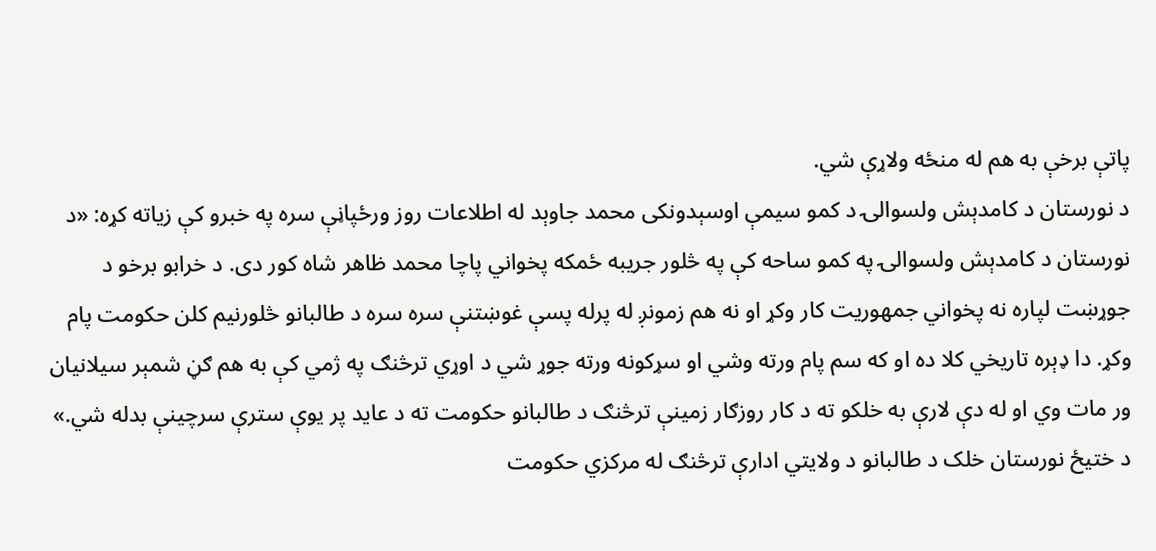پاتې برخې به هم له منځه ولاړې شي.
د نورستان د کامدېش ولسوالۍ د کمو سیمې اوسېدونکی محمد جاوېد له اطلاعات روز ورځپاڼې سره په خبرو کې زیاته کړه: «د نورستان د کامدېش ولسوالۍ په کمو ساحه کې په څلور جریبه ځمکه پخواني پاچا محمد ظاهر شاه کور دی. د خرابو برخو د جوړښت لپاره نه پخواني جمهوریت کار وکړ او نه هم زمونږ له پرله پسې غوښتنې سره سره د طالبانو څلورنیم کلن حکومت پام وکړ. دا ډېره تاریخي کلا ده او که سم پام ورته وشي او سړکونه ورته جوړ شي د اوړي ترڅنګ په ژمي کې به هم ګڼ شمېر سیلانیان ور مات وي او له دې لارې به خلکو ته د کار روزګار زمینې ترڅنګ د طالبانو حکومت ته د عاید پر یوې سترې سرچینې بدله شي.»
د ختیځ نورستان خلک د طالبانو د ولایتي ادارې ترڅنګ له مرکزي حکومت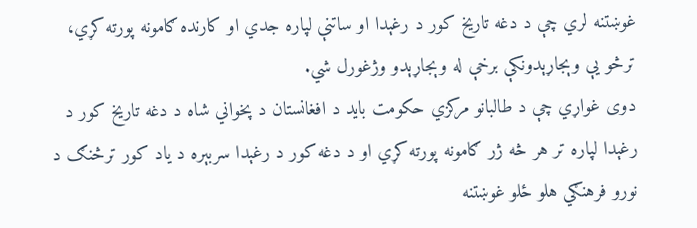غوښتنه لري چې د دغه تاریخ کور د رغېدا او ساتنې لپاره جدي او کارنده ګامونه پورته کړي، ترڅو یې وېجاړېدونکې برخې له وېجاړېدو وژغورل شي.
دوی غواړي چې د طالبانو مرکزي حکومت باید د افغانستان د پخواني شاه د دغه تاریخ کور د رغېدا لپاره تر هر څه ژر ګامونه پورته کړي او د دغه کور د رغېدا سربېره د یاد کور ترڅنګ د نورو فرهنګي هلو ځلو غوښتنه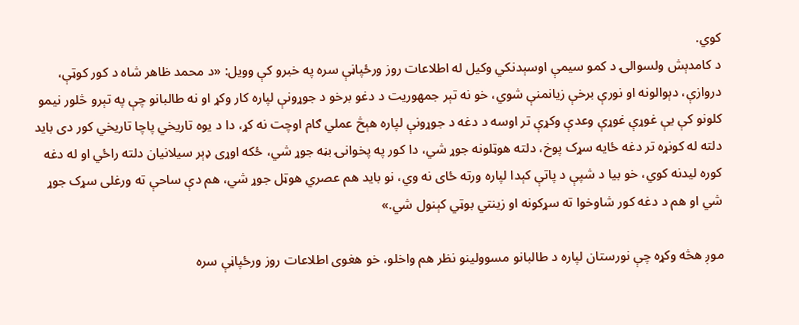کوي.
د کامدېش ولسوالۍ د کمو سیمې اوسېدنکي وکیل له اطلاعات روز ورځپاڼې سره په خبرو کې وویل: «د محمد ظاهر شاه د کور کوټې، دروازې، دېوالونه او نورې برخې زیانمنې شوي، خو نه تېر جمهوریت د دغو برخو د جوړونې لپاره کار وکړ او نه طالبانو چې په تېرو څلور نیمو کلونو کې یې غوړې غوړې وعدې وکړې تر اوسه د دغه د جوړونې لپاره هېڅ عملي ګام اوچت نه کړ، دا د یوه تاریخي پاچا تاریخي کور دی باید دلته له کونړه تر دغه ځایه سړک پوخ، دلته هوټلونه جوړ شي، دا کور په پخوانۍ بڼه جوړ شي، ځکه اوړی ډېر سیلانیان دلته راځي او له دغه کوره لیدنه کوي، خو بیا د شپې د پاتې کېدا لپاره ورته ځای نه وي، نو باید هم عصري هوټل جوړ شي، هم دې ساحې ته ورغلی سړک جوړ شي او هم د دغه کور شاوخوا ته سړکونه او زینتي بوټي کېنول شي.»

موږ هڅه وکړه چې نورستان لپاره د طالبانو مسوولینو نظر هم واخلو، خو هغوی اطلاعات روز ورځپاڼې سره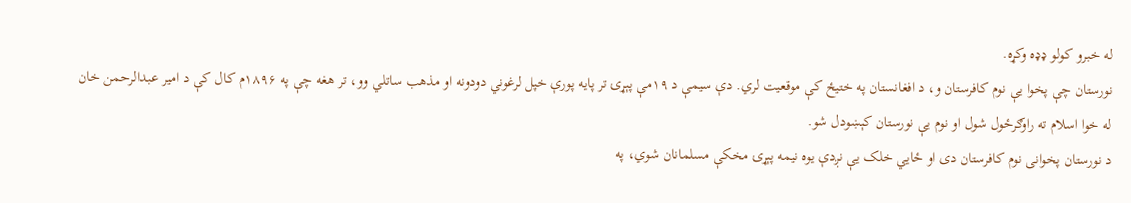له خبرو کولو ډډه وکړه.
نورستان چې پخوا یې نوم کافرستان و، د افغانستان په ختیځ کې موقعیت لري. دې سیمې د ۱۹مې پېړۍ تر پایه پورې خپل لرغوني دودونه او مذهب ساتلي وو، تر هغه چې په ۱۸۹۶م کال کې د امیر عبدالرحمن خان له خوا اسلام ته راوګرځول شول او نوم یې نورستان کېښودل شو.
د نورستان پخوانی نوم کافرستان دی او ځایي خلک یې نږدې یوه نیمه پېړۍ مخکې مسلمانان شوي، په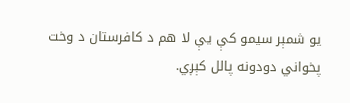یو شمېر سیمو کې یې لا هم د کافرستان د وخت پخواني دودونه پالل کېږي.